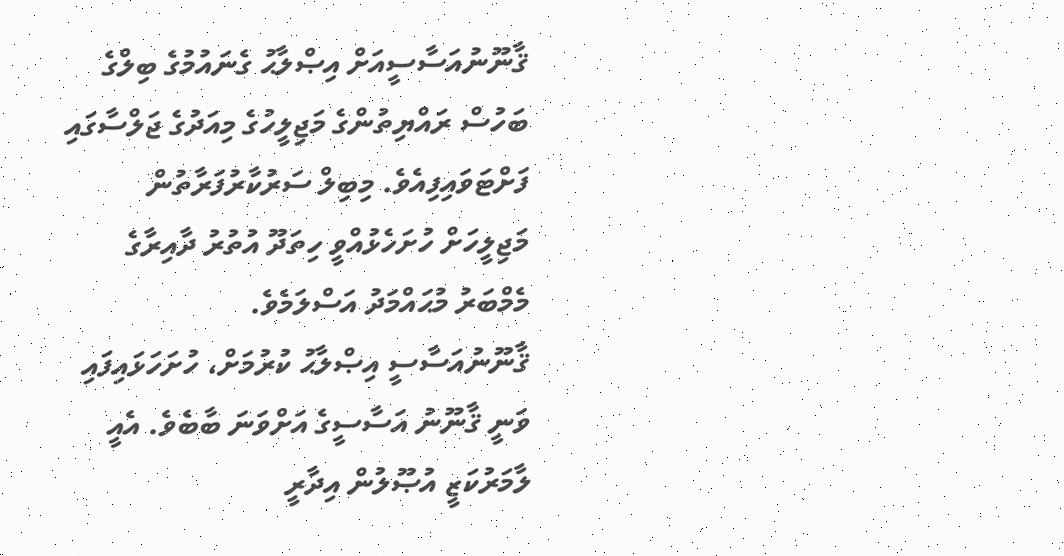ޤާނޫނުއަސާސީއަށް އިޞްލާޙު ގެނައުމުގެ ބިލްގެ ބަހުސް ރައްޔިތުންގެ މަޖިލީހުގެ މިއަދުގެ ޖަލްސާގައި ފަށްޓަވައިފިއެވެ. މިބިލް ސަރުކާރުފަރާތުން މަޖިލީހަށް ހުށަހެޅުއްވީ ހިތަދޫ އުތުރު ދާއިރާގެ މެމްބަރު މުޙައްމަދު އަސްލަމެވެ.
ޤާނޫނުއަސާސީ އިޞްލާޙު ކުރުމަށް، ހުށަހަޅައިފައި ވަނީ ޤާނޫނު އަސާސީގެ އަށްވަނަ ބާބެވެ. އެއީ ލާމަރުކަޒީ އުޞޫލުން އިދާރީ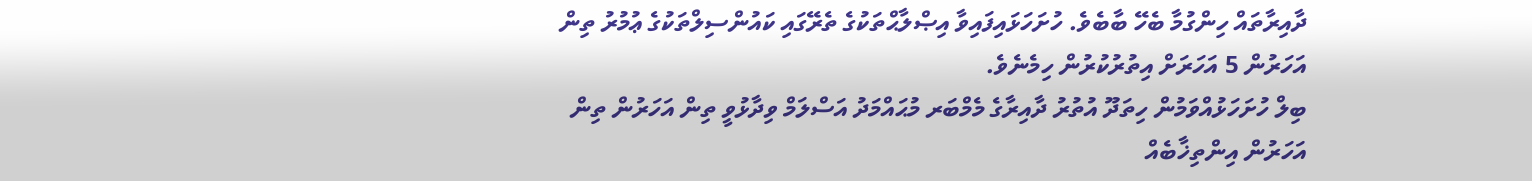ދާއިރާތައް ހިންގުމާ ބެހޭ ބާބެވެ. ހުށަހަޅައިފައިވާ އިޞްލާޙްތަކުގެ ތެރޭގައި ކައުންސިލްތަކުގެ ޢުމުރު ތިން އަހަރުން 5 އަހަރަށް އިތުރުކުރުން ހިމެނެވެ.
ބިލް ހުށަހަޅުއްވަމުން ހިތަދޫ އުތުރު ދާއިރާގެ މެމްބަރ މުޙައްމަދު އަސްލަމް ވިދާޅުވީ ތިން އަހަރުން ތިން އަހަރުން އިންތިޚާބެއް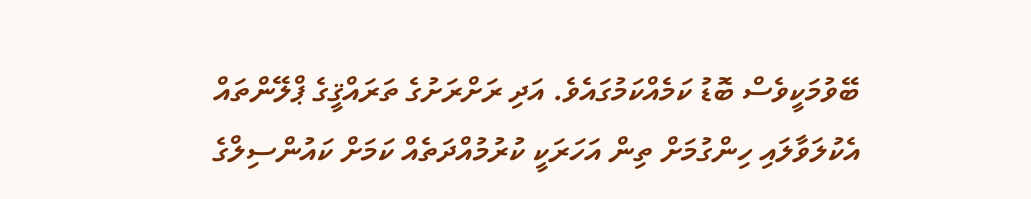ބޭވުމަކީވެސް ބޮޑު ކަމެއްކަމުގައެވެ. އަދި ރަށްރަށުގެ ތަރައްޤީގެ ޕްލޭންތައް އެކުލަވާލައި ހިންގުމަށް ތިން އަހަރަކީ ކުރުމުއްދަތެއް ކަމަށް ކައުންސިލްގެ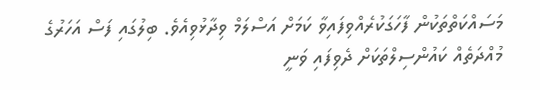މަސައްކަތްތަކުން ފާހަގަކުރެއްވިފައިވާ ކަމަށް އަސްލަމް ވިދާޅުވިއެވެ. ބިލުގައި ފަސް އަހަރުގެ މުއްދަތެއް ކައުންސިލްތަކަށް ދެވިފައި ވަނީ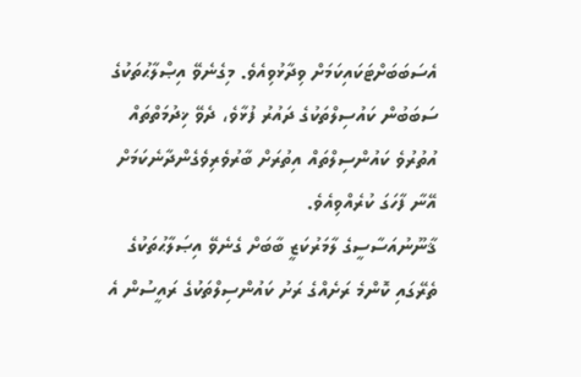އެސަބަބަށްޓަކައިކަމަށް ވިދާޅުވިއެވެ. މިގެނެވޭ އިޞްލާޙުތަކުގެ ސަބަބުން ކައުސިލްތަކުގެ ދައުރު ފުޅާވެ، ދެވޭ ޚިދުމަތްތައް އުތުރުވެ ކައުންސިލްތައް އިތުރަށް ބާރުވެރިވެގެންދާނެކަމަށް އޭނާ ފާހަގަ ކުރެއްވިއެވެ.
ޤާނޫނުއަސާސީގެ ލާމަރުކަޒީ ބާބަށް ގެނެވޭ އިޞަލާޙުތަކުގެ ތެރޭގައި ކޮންމެ ރަށެއްގެ ރަށު ކައުންސިލްތަކުގެ ރައީސުން އެ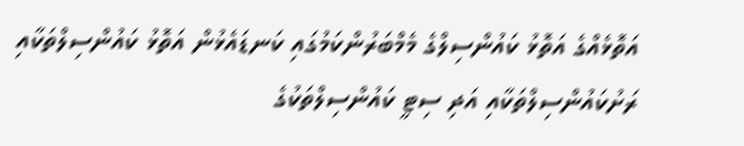އަތޮޅެއްގެ އަތޮޅު ކައުންސިލްގެ މެމްބަރުންކަމުގައި ކަނޑައެޅުން އަތޮޅު ކައުންސިލްތަކާއި ރަށުކައުންސިލްތަކާއި އަދި ސިޓީ ކައުންސިލްތަކުގެ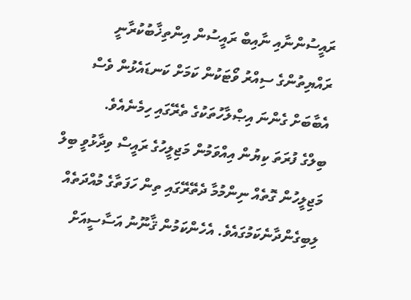ރައީސުންނާއި ނާއިބް ރައީސުން އިންތިޚާބުކުރާނީ ރައްޔިތުންގެ ސިއްރު ވޯޓަކުން ކަމަށް ކަނޑައެޅުން ވެސް އެބާބަށް ގެންނަ އިޞްލާހުތަކުގެ ތެރޭގައި ހިމެނެއެވެ.
ބިލްގެ ފުރަތަ ކިޔުން އިއްވަމުން މަޖިލީހުގެ ރައީސް ވިދާޅުވީ ބިލް މަޖިލީހުން ގޮތެއް ނިންމުމާ ދެތޭރޭގައި ތިން ހަފަތާގެ މުއްދަތެއް ލިބިގެންދާނެކަމުގައެވެ. އެހެންކަމުން ޤާނޫނު އަސާސީއަށް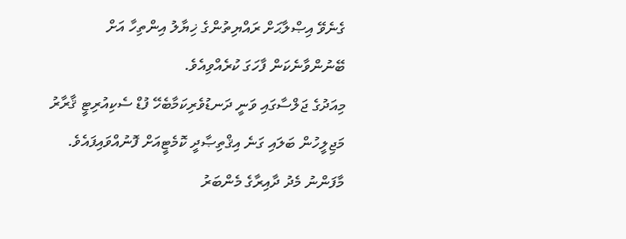ގެނެވޭ އިޞްލާޙަށް ރައްޔިތުންގެ ޚިޔާލު އިންތިހާ އަށް ބޭނުންވާނެކަން ފާހަގަ ކުރެއްވިއެވެ.
މިއަދުގެ ޖަލްސާގައި ވަނީ ދަނޑުވެރިކަމާބެހޭ ފުޑް ސެކިއުރިޓީ ޤާރާރު މަޖިލީހުން ބަލައި ގަނެ އިޤްތިޞާދީ ކޮމެޓީއަށް ފޮނުއްވައިފައެވެ. މާފަންނު މެދު ދާއިރާގެ މެންބަރު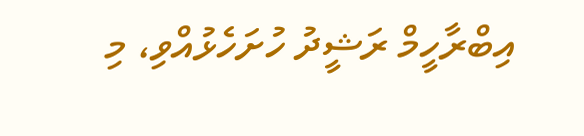އިބްރާހީމް ރަޝީދު ހުށަހެޅުއްވި، މި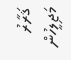ޤަރާރު މަޖިލީހުން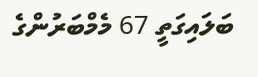ބަލައިގަތީ 67 މެމްބަރުންގެ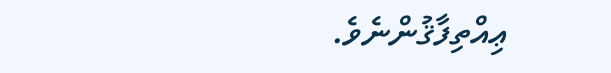ޢިއްތިފާޤުންނެވެ.